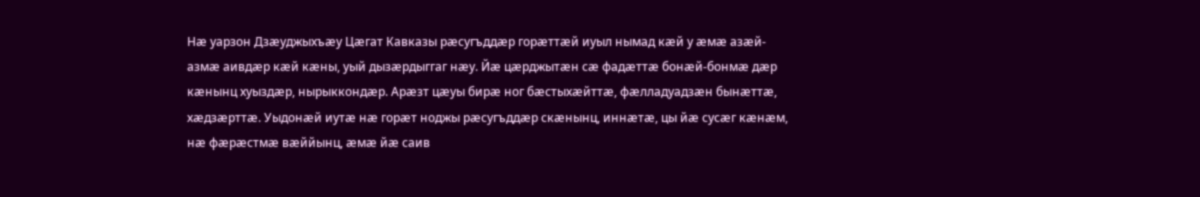Нæ уарзон Дзæуджыхъæу Цæгат Кавказы рæсугъддæр горæттæй иуыл нымад кæй у æмæ азæй-азмæ аивдæр кæй кæны, уый дызæрдыггаг нæу. Йæ цæрджытæн сæ фадæттæ бонæй-бонмæ дæр кæнынц хуыздæр, нырыккондæр. Арæзт цæуы бирæ ног бæстыхæйттæ, фæлладуадзæн бынæттæ, хæдзæрттæ. Уыдонæй иутæ нæ горæт ноджы рæсугъддæр скæнынц, иннæтæ, цы йæ сусæг кæнæм, нæ фæрæстмæ вæййынц, æмæ йæ саив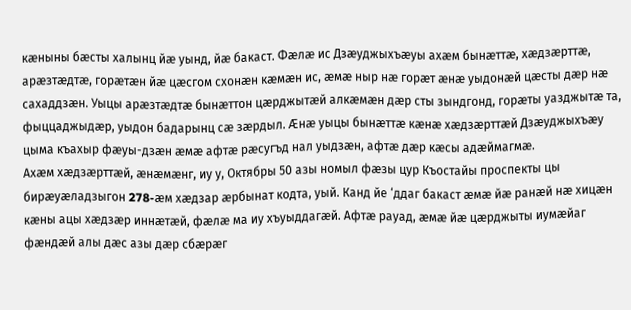кæныны бæсты халынц йæ уынд, йæ бакаст. Фæлæ ис Дзæуджыхъæуы ахæм бынæттæ, хæдзæрттæ, арæзтæдтæ, горæтæн йæ цæсгом схонæн кæмæн ис, æмæ ныр нæ горæт æнæ уыдонæй цæсты дæр нæ сахаддзæн. Уыцы арæзтæдтæ бынæттон цæрджытæй алкæмæн дæр сты зындгонд, горæты уазджытæ та, фыццаджыдæр, уыдон бадарынц сæ зæрдыл. Æнæ уыцы бынæттæ кæнæ хæдзæрттæй Дзæуджыхъæу цыма къахыр фæуы-дзæн æмæ афтæ рæсугъд нал уыдзæн, афтæ дæр кæсы адæймагмæ.
Ахæм хæдзæрттæй, æнæмæнг, иу у, Октябры 50 азы номыл фæзы цур Къостайы проспекты цы бирæуæладзыгон 278-æм хæдзар æрбынат кодта, уый. Канд йе ‘ддаг бакаст æмæ йæ ранæй нæ хицæн кæны ацы хæдзæр иннæтæй, фæлæ ма иу хъуыддагæй. Афтæ рауад, æмæ йæ цæрджыты иумæйаг фæндæй алы дæс азы дæр сбæрæг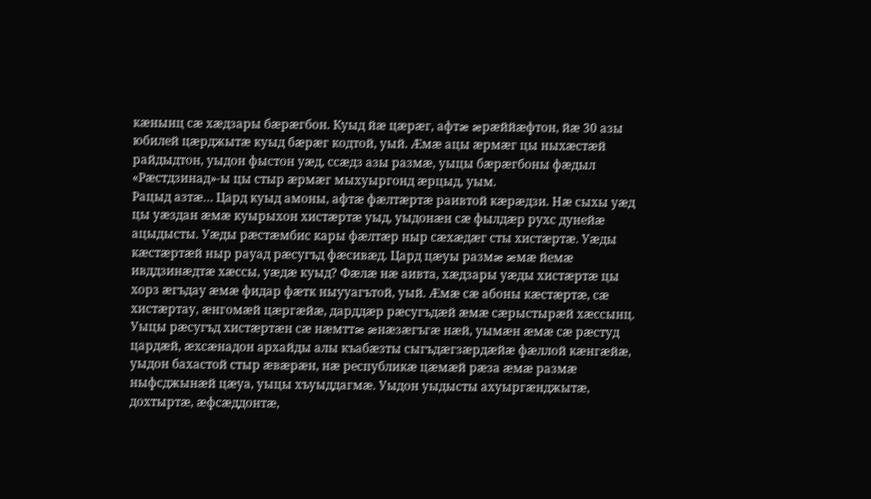кæнынц сæ хæдзары бæрæгбон. Куыд йæ цæрæг, афтæ æрæййæфтон, йæ 30 азы юбилей цæрджытæ куыд бæрæг кодтой, уый. Æмæ ацы æрмæг цы ныхæстæй райдыдтон, уыдон фыстон уæд, ссæдз азы размæ, уыцы бæрæгбоны фæдыл «Рæстдзинад»-ы цы стыр æрмæг мыхуыргонд æрцыд, уым.
Рацыд азтæ… Цард куыд амоны, афтæ фæлтæртæ раивтой кæрæдзи. Нæ сыхы уæд цы уæздан æмæ куырыхон хистæртæ уыд, уыдонæн сæ фылдæр рухс дунейæ ацыдысты. Уæды рæстæмбис кары фæлтæр ныр сæхæдæг сты хистæртæ. Уæды кæстæртæй ныр рауад рæсугъд фæсивæд. Цард цæуы размæ æмæ йемæ ивддзинæдтæ хæссы, уæдæ куыд? Фæлæ нæ аивта, хæдзары уæды хистæртæ цы хорз æгъдау æмæ фидар фæтк ныууагътой, уый. Æмæ сæ абоны кæстæртæ, сæ хистæртау, æнгомæй цæргæйæ, дарддæр рæсугъдæй æмæ сæрыстырæй хæссынц. Уыцы рæсугъд хистæртæн сæ нæмттæ æнæзæгъгæ нæй, уымæн æмæ сæ рæстуд цардæй, æхсæнадон архайды алы къабæзты сыгъдæгзæрдæйæ фæллой кæнгæйæ, уыдон бахастой стыр æвæрæн, нæ республикæ цæмæй рæза æмæ размæ ныфсджынæй цæуа, уыцы хъуыддагмæ. Уыдон уыдысты ахуыргæнджытæ, дохтыртæ, æфсæддонтæ,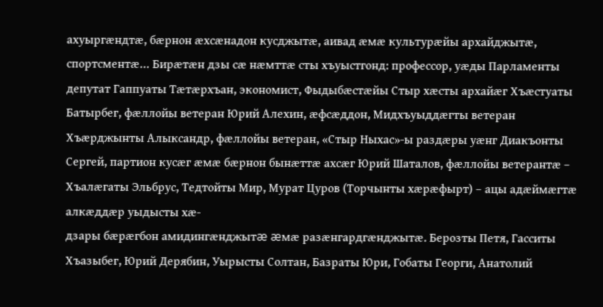ахуыргæндтæ, бæрнон æхсæнадон кусджытæ, аивад æмæ культурæйы архайджытæ, спортсментæ… Бирæтæн дзы сæ нæмттæ сты хъуыстгонд: профессор, уæды Парламенты депутат Гаппуаты Тæтæрхъан, экономист, Фыдыбæстæйы Стыр хæсты архайæг Хъæстуаты Батырбег, фæллойы ветеран Юрий Алехин, æфсæддон, Мидхъуыддæгты ветеран Хъæрджынты Алыксандр, фæллойы ветеран, «Стыр Ныхас»-ы раздæры уæнг Диакъонты Сергей, партион кусæг æмæ бæрнон бынæттæ ахсæг Юрий Шаталов, фæллойы ветерантæ – Хъалæгаты Эльбрус, Тедтойты Мир, Мурат Цуров (Торчынты хæрæфырт) – ацы адæймæгтæ алкæддæр уыдысты хæ-
дзары бæрæгбон амидингæнджытæ æмæ разæнгардгæнджытæ. Берозты Петя, Гасситы Хъазыбег, Юрий Дерябин, Уырысты Солтан, Базраты Юри, Гобаты Георги, Анатолий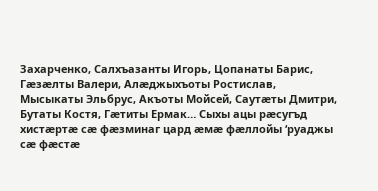Захарченко, Салхъазанты Игорь, Цопанаты Барис, Гæзæлты Валери, Алæджыхъоты Ростислав, Мысыкаты Эльбрус, Акъоты Мойсей, Саутæты Дмитри, Бутаты Костя, Гæтиты Ермак… Сыхы ацы рæсугъд хистæртæ сæ фæзминаг цард æмæ фæллойы ‘руаджы сæ фæстæ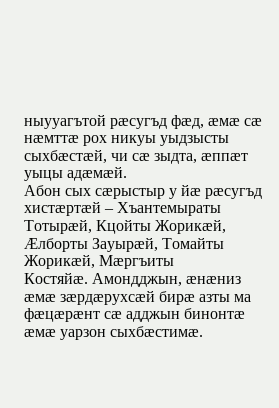ныууагътой рæсугъд фæд, æмæ сæ нæмттæ рох никуы уыдзысты сыхбæстæй, чи сæ зыдта, æппæт уыцы адæмæй.
Абон сых сæрыстыр у йæ рæсугъд хистæртæй – Хъантемыраты Тотырæй, Кцойты Жорикæй, Æлборты Зауырæй, Томайты Жорикæй, Мæргъиты
Костяйæ. Амондджын, æнæниз æмæ зæрдæрухсæй бирæ азты ма фæцæрæнт сæ адджын бинонтæ æмæ уарзон сыхбæстимæ.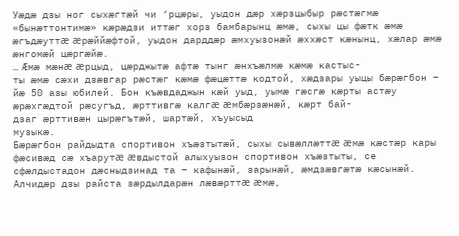Уæдæ дзы ног сыхæгтæй чи ‘рцæры, уыдон дæр хæрзцыбыр рæстæгмæ «бынæттонтимæ» кæрæдзи иттæг хорз бамбарынц æмæ, сыхы цы фæтк æмæ æгъдæуттæ æрæййæфтой, уыдон дарддæр æмхуызонæй æххæст кæнынц, хæлар æмæ æнгомæй цæргæйæ.
… Æмæ мæнæ æрцыд, цæрджытæ афтæ тынг æнхъæлмæ кæмæ кастыс-
ты æмæ сæхи дзæвгар рæстæг кæмæ фæцæттæ кодтой, хæдзары уыцы бæрæгбон – йæ 50 азы юбилей. Бон къæвдаджын кæй уыд, уымæ гæсгæ кæрты астæу æрæхгæдтой рæсугъд, æрттивгæ калгæ æмбæрзæнæй, кæрт бай-
дзаг æрттивæн цырæгътæй, шартæй, хъуысыд
музыкæ.
Бæрæгбон райдыдта спортивон хъæзтытæй, сыхы сывæллæттæ æмæ кæстæр кары фæсивæд сæ хъарутæ æвдыстой алыхуызон спортивон хъæзтыты, се сфæлдыстадон дæсныдзинад та – кафынæй, зарынæй, æмдзæвгæтæ кæсынæй. Алчидæр дзы райста зæрдылдарæн лæвæрттæ æмæ,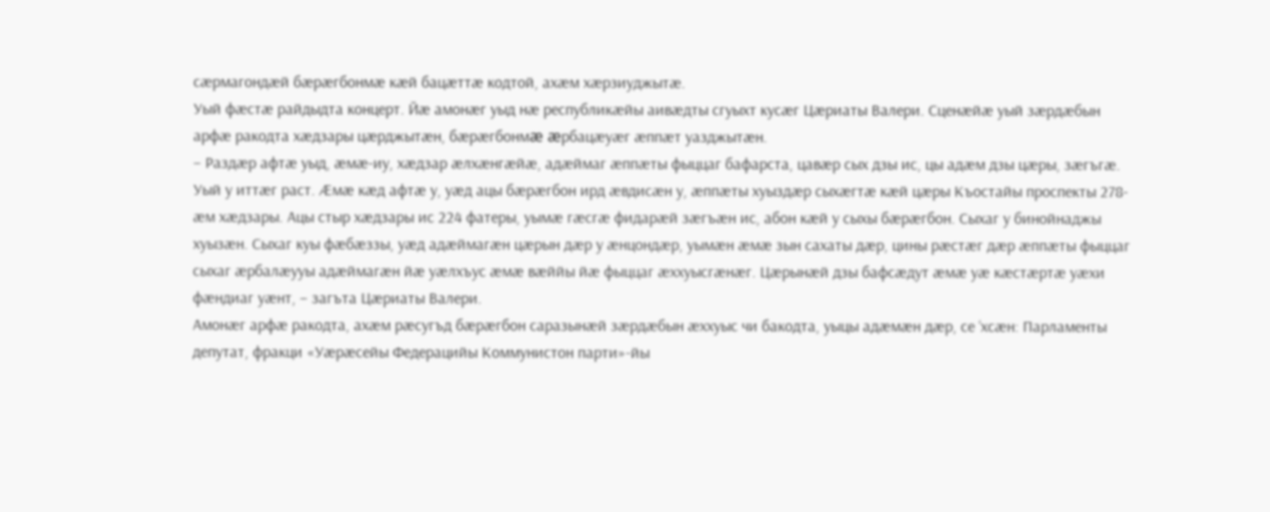сæрмагондæй бæрæгбонмæ кæй бацæттæ кодтой, ахæм хæрзиуджытæ.
Уый фæстæ райдыдта концерт. Йæ амонæг уыд нæ республикæйы аивæдты сгуыхт кусæг Цæриаты Валери. Сценæйæ уый зæрдæбын арфæ ракодта хæдзары цæрджытæн, бæрæгбонмæ æрбацæуæг æппæт уазджытæн.
– Раздæр афтæ уыд, æмæ-иу, хæдзар æлхæнгæйæ, адæймаг æппæты фыццаг бафарста, цавæр сых дзы ис, цы адæм дзы цæры, зæгъгæ. Уый у иттæг раст. Æмæ кæд афтæ у, уæд ацы бæрæгбон ирд æвдисæн у, æппæты хуыздæр сыхæгтæ кæй цæры Къостайы проспекты 278-æм хæдзары. Ацы стыр хæдзары ис 224 фатеры, уымæ гæсгæ фидарæй зæгъæн ис, абон кæй у сыхы бæрæгбон. Сыхаг у бинойнаджы хуызæн. Сыхаг куы фæбæззы, уæд адæймагæн цæрын дæр у æнцондæр, уымæн æмæ зын сахаты дæр, цины рæстæг дæр æппæты фыццаг сыхаг æрбалæууы адæймагæн йæ уæлхъус æмæ вæййы йæ фыццаг æххуысгæнæг. Цæрынæй дзы бафсæдут æмæ уæ кæстæртæ уæхи фæндиаг уæнт, – загъта Цæриаты Валери.
Амонæг арфæ ракодта, ахæм рæсугъд бæрæгбон саразынæй зæрдæбын æххуыс чи бакодта, уыцы адæмæн дæр, се ‘хсæн: Парламенты депутат, фракци «Уæрæсейы Федерацийы Коммунистон парти»-йы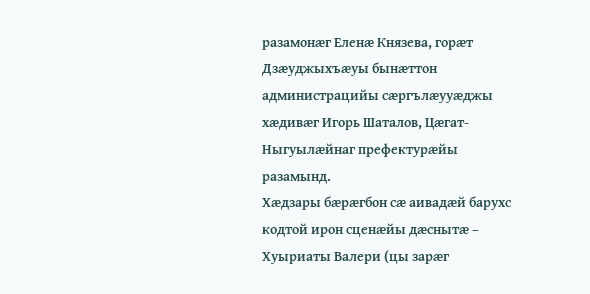разамонæг Еленæ Князева, горæт Дзæуджыхъæуы бынæттон администрацийы сæргълæууæджы хæдивæг Игорь Шаталов, Цæгат-Ныгуылæйнаг префектурæйы разамынд.
Хæдзары бæрæгбон сæ аивадæй барухс кодтой ирон сценæйы дæснытæ – Хуыриаты Валери (цы зарæг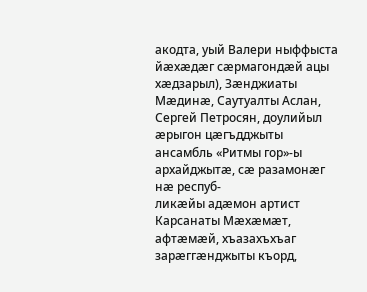акодта, уый Валери ныффыста йæхæдæг сæрмагондæй ацы хæдзарыл), Зæнджиаты Мæдинæ, Саутуалты Аслан, Сергей Петросян, доулийыл æрыгон цæгъдджыты ансамбль «Ритмы гор»-ы архайджытæ, сæ разамонæг нæ респуб-
ликæйы адæмон артист Карсанаты Мæхæмæт, афтæмæй, хъазахъхъаг зарæггæнджыты къорд,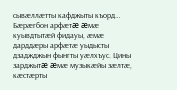сывæллæтты кафджыты къорд…
Бæрæгбон арфæтæ æмæ куывдтытæй фидауы, æмæ дарддæры арфæтæ уыдысты дзаджджын фынгты уæлхъус. Цины зарджытæ æмæ музыкæйы зæлтæ, кæстæрты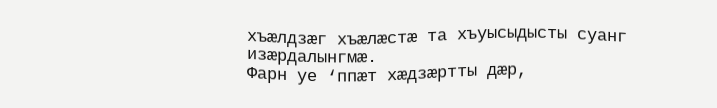хъæлдзæг хъæлæстæ та хъуысыдысты суанг изæрдалынгмæ.
Фарн уе ‘ппæт хæдзæртты дæр,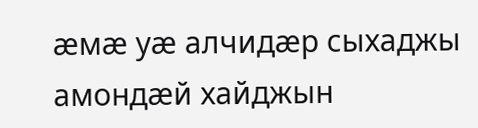æмæ уæ алчидæр сыхаджы амондæй хайджын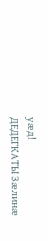уæд!
ДЕДЕГКАТЫ Зæлинæ